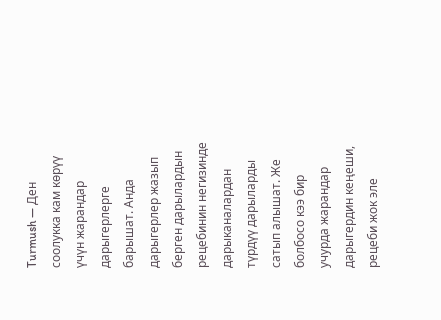Turmush — Ден соолукка кам көрүү үчүн жарандар дарыгерлерге барышат. Анда дарыгерлер жазып берген дарылардын рецебинин негизинде дарыканалардан түрдүү дарыларды сатып алышат. Же болбосо кээ бир учурда жарандар дарыгердин кеңеши, рецеби жок эле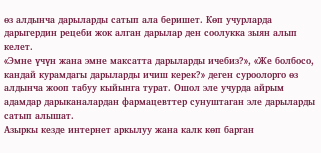өз алдынча дарыларды сатып ала беришет. Көп учурларда дарыгердин рецеби жок алган дарылар ден соолукка зыян алып келет.
«Эмне үчүн жана эмне максатта дарыларды ичебиз?», «Же болбосо, кандай курамдагы дарыларды ичиш керек?» деген суроолорго өз алдынча жооп табуу кыйынга турат. Ошол эле учурда айрым адамдар дарыканалардан фармацевттер сунуштаган эле дарыларды сатып алышат.
Азыркы кезде интернет аркылуу жана калк көп барган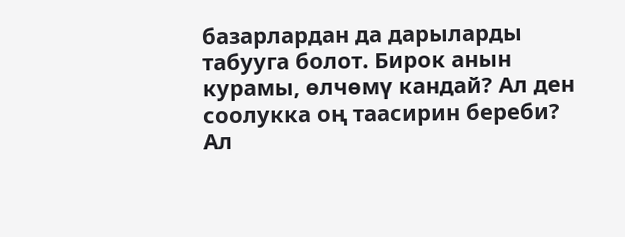базарлардан да дарыларды табууга болот. Бирок анын курамы, өлчөмү кандай? Ал ден соолукка оң таасирин береби? Ал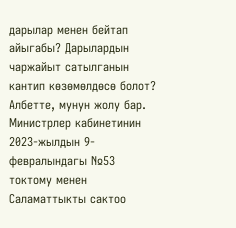дарылар менен бейтап айыгабы? Дарылардын чаржайыт сатылганын кантип көзөмөлдөсө болот?
Албетте, мунун жолу бар. Министрлер кабинетинин 2023-жылдын 9-февралындагы №53 токтому менен Саламаттыкты сактоо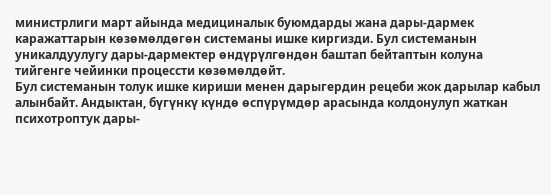министрлиги март айында медициналык буюмдарды жана дары-дармек каражаттарын көзөмөлдөгөн системаны ишке киргизди. Бул системанын уникалдуулугу дары-дармектер өндүрүлгөндөн баштап бейтаптын колуна тийгенге чейинки процессти көзөмөлдөйт.
Бул системанын толук ишке кириши менен дарыгердин рецеби жок дарылар кабыл алынбайт. Андыктан, бүгүнкү күндө өспүрүмдөр арасында колдонулуп жаткан психотроптук дары-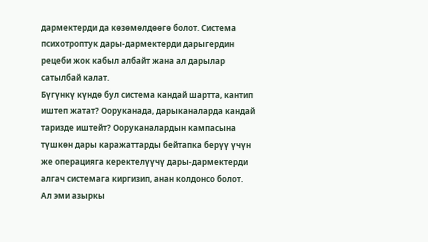дармектерди да көзөмөлдөөгө болот. Система психотроптук дары-дармектерди дарыгердин рецеби жок кабыл албайт жана ал дарылар сатылбай калат.
Бүгүнкү күндө бул система кандай шартта, кантип иштеп жатат? Ооруканада, дарыканаларда кандай таризде иштейт? Ооруканалардын кампасына түшкөн дары каражаттарды бейтапка берүү үчүн же операцияга керектелүүчү дары-дармектерди алгач системага киргизип, анан колдонсо болот.
Ал эми азыркы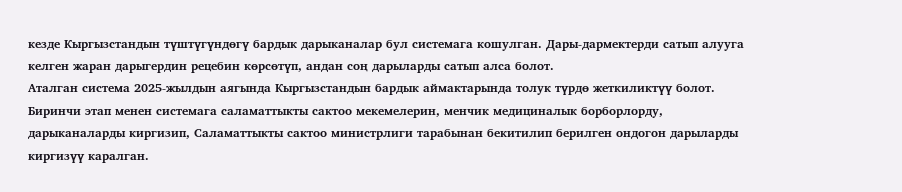кезде Кыргызстандын түштүгүндөгү бардык дарыканалар бул системага кошулган. Дары-дармектерди сатып алууга келген жаран дарыгердин рецебин көрсөтүп, андан соң дарыларды сатып алса болот.
Аталган система 2025-жылдын аягында Кыргызстандын бардык аймактарында толук түрдө жеткиликтүү болот. Биринчи этап менен системага саламаттыкты сактоо мекемелерин, менчик медициналык борборлорду, дарыканаларды киргизип, Саламаттыкты сактоо министрлиги тарабынан бекитилип берилген ондогон дарыларды киргизүү каралган.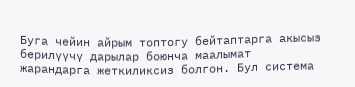Буга чейин айрым топтогу бейтаптарга акысыз берилүүчү дарылар боюнча маалымат жарандарга жеткиликсиз болгон. Бул система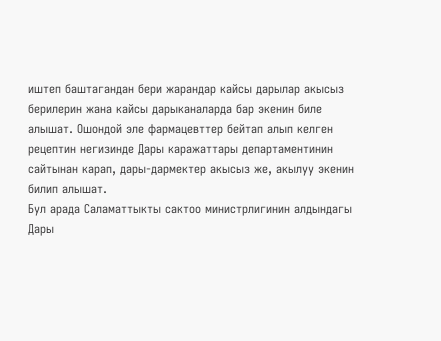иштеп баштагандан бери жарандар кайсы дарылар акысыз берилерин жана кайсы дарыканаларда бар экенин биле алышат. Ошондой эле фармацевттер бейтап алып келген рецептин негизинде Дары каражаттары департаментинин сайтынан карап, дары-дармектер акысыз же, акылуу экенин билип алышат.
Бул арада Саламаттыкты сактоо министрлигинин алдындагы Дары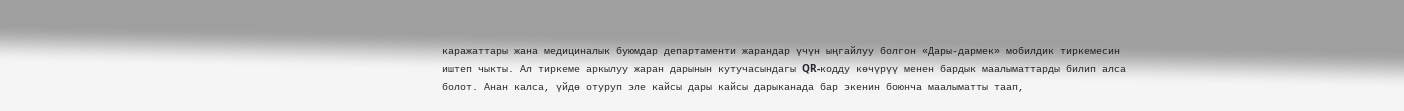каражаттары жана медициналык буюмдар департаменти жарандар үчүн ыңгайлуу болгон «Дары-дармек» мобилдик тиркемесин иштеп чыкты. Ал тиркеме аркылуу жаран дарынын кутучасындагы QR-кодду көчүрүү менен бардык маалыматтарды билип алса болот. Анан калса, үйдө отуруп эле кайсы дары кайсы дарыканада бар экенин боюнча маалыматты таап,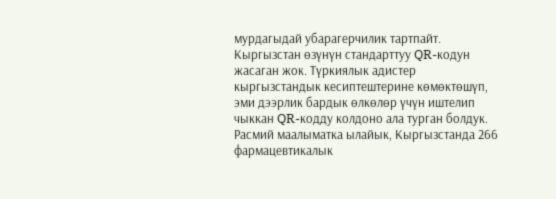мурдагыдай убарагерчилик тартпайт.
Кыргызстан өзүнүн стандарттуу QR-кодун жасаган жок. Түркиялык адистер кыргызстандык кесиптештерине көмөктөшүп, эми дээрлик бардык өлкөлөр үчүн иштелип чыккан QR-кодду колдоно ала турган болдук.
Расмий маалыматка ылайык, Кыргызстанда 266 фармацевтикалык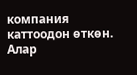компания каттоодон өткөн. Алар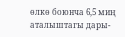өлкө боюнча 6,5 миң аталыштагы дары-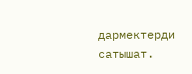дармектерди сатышат.